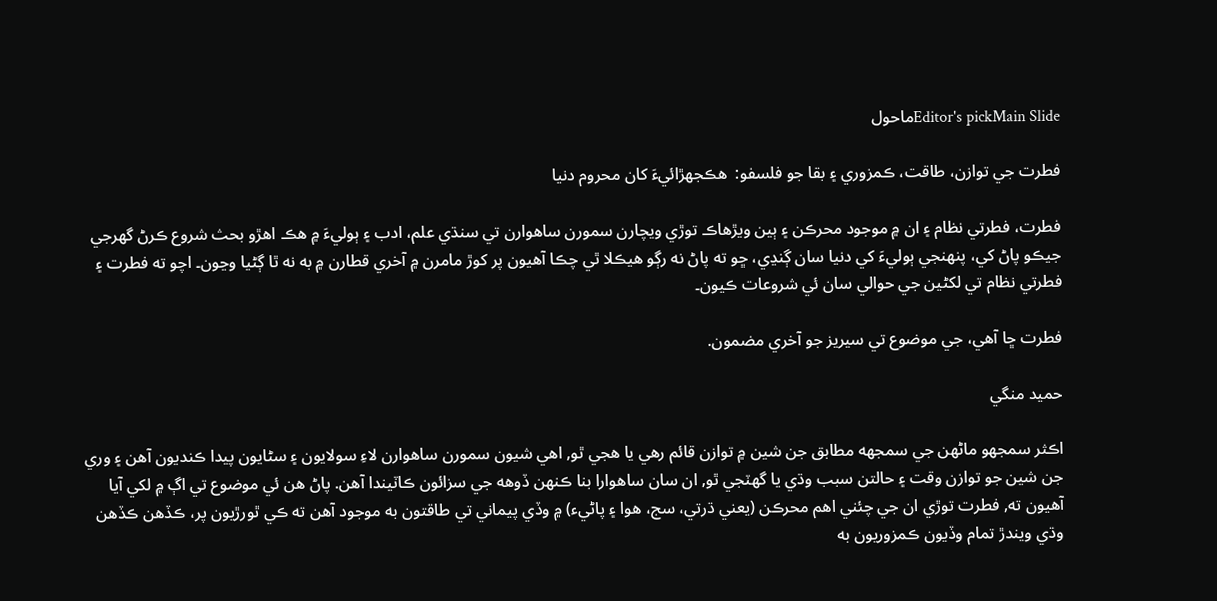Editor's pickMain Slideماحول

فطرت جي توازن، طاقت، ڪمزوري ۽ بقا جو فلسفو:  هڪجهڙائيءَ کان محروم دنيا

فطرت، فطرتي نظام ۽ ان ۾ موجود محرڪن ۽ ٻين ويڙهاڪ توڙي ويچارن سمورن ساهوارن تي سنڌي علم، ادب ۽ ٻوليءَ ۾ هڪ اهڙو بحث شروع ڪرڻ گھرجي جيڪو پاڻ کي، پنهنجي ٻوليءَ کي دنيا سان ڳنڍي، ڇو ته پاڻ نه رڳو هيڪلا ٿي چڪا آهيون پر کوڙ مامرن ۾ آخري قطارن ۾ به نه ٿا ڳڻيا وڃون۔ اچو ته فطرت ۽ فطرتي نظام تي لکڻين جي حوالي سان ئي شروعات ڪيون۔

فطرت ڇا آھي، جي موضوع تي سيريز جو آخري مضمون.

حميد منگي

اڪثر سمجهو ماڻهن جي سمجهه مطابق جن شين ۾ توازن قائم رهي يا هجي ٿو, اهي شيون سمورن ساهوارن لاءِ سولايون ۽ سڻايون پيدا ڪنديون آهن ۽ وري جن شين جو توازن وقت ۽ حالتن سبب وڌي يا گهٽجي ٿو, ان سان ساهوارا بنا ڪنهن ڏوهه جي سزائون ڪاٽيندا آهن. پاڻ هن ئي موضوع تي اڳ ۾ لکي آيا آهيون ته, فطرت توڙي ان جي چئني اهم محرڪن (يعني ڌرتي، سج، هوا ۽ پاڻيء) ۾ وڏي پيماني تي طاقتون به موجود آهن ته ڪي ٿورڙيون پر، ڪڏهن ڪڏهن وڌي ويندڙ تمام وڏيون ڪمزوريون به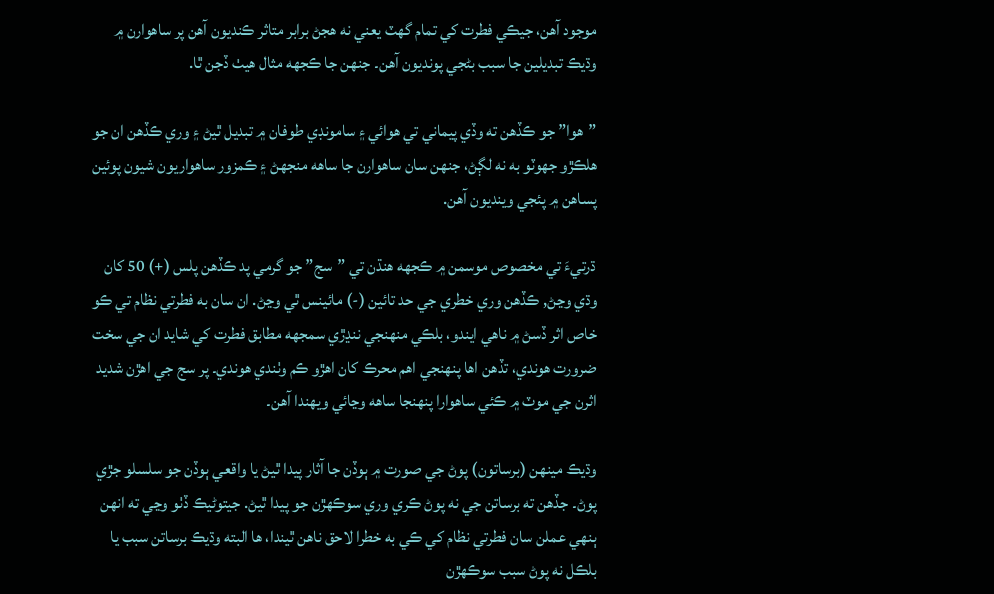موجود آهن، جيڪي فطرت کي تمام گهٽ يعني نه هجڻ برابر متاثر ڪنديون آهن پر ساهوارن ۾ وڌيڪ تبديلين جا سبب بڻجي پونديون آهن۔ جنهن جا ڪجهه مثال هيٺ ڏجن ٿا.

”هوا” جو ڪڏهن ته وڏي پيماني تي هوائي ۽ سامونڊي طوفان ۾ تبديل ٿيڻ ۽ وري ڪڏهن ان جو هلڪڙو جهوٽو به نه لڳڻ، جنهن سان ساهوارن جا ساهه منجهڻ ۽ ڪمزور ساهواريون شيون پوئين پساهن ۾ پئجي وينديون آهن.

ڌرتيءَ تي مخصوص موسمن ۾ ڪجهه هنڌن تي ”سج” جو گرمي پد ڪڏهن پلس (+) 50 کان وڌي وڃڻ, ڪڏهن وري خطري جي حد تائين (-) مائينس ٿي وڃڻ. ان سان به فطرتي نظام تي ڪو خاص اثر ڏسڻ ۾ ناهي ايندو، بلڪي منهنجي ننڍڙي سمجهه مطابق فطرت کي شايد ان جي سخت ضرورت هوندي، تڏهن اها پنهنجي اهم محرڪ کان اهڙو ڪم وٺندي هوندي۔ پر سج جي اهڙن شديد اثرن جي موٽ ۾ ڪئي ساهوارا پنهنجا ساهه وڃائي ويهندا آهن۔

وڌيڪ مينهن (برساتون) پوڻ جي صورت ۾ ٻوڏن جا آثار پيدا ٿيڻ يا واقعي ٻوڏن جو سلسلو جڙي پوڻ۔ جڏهن ته برساتن جي نه پوڻ ڪري وري سوڪهڙن جو پيدا ٿيڻ. جيتوڻيڪ ڏٺو وڃي ته انهن ٻنهي عملن سان فطرتي نظام کي ڪي به خطرا لاحق ناهن ٿيندا، ها البته وڌيڪ برساتن سبب يا بلڪل نه پوڻ سبب سوڪهڙن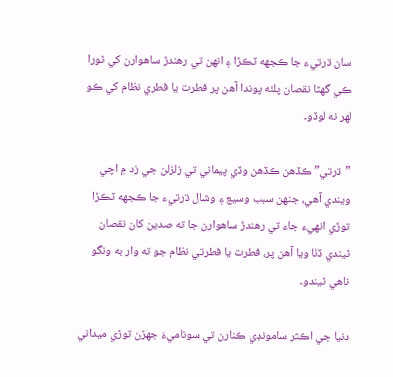سان ڌرتيء جا ڪجهه ٽڪڙا ۽ انهن تي رهندڙ ساهوارن کي ٿورا ڪي گهڻا نقصان پلئه پوندا آهن پر فطرت يا فطري نظام کي ڪو لهر نه لوڏو۔

”ڌرتي” ڪڏهن ڪڏهن وڏي پيماني تي زلزلن جي زد ۾ اچي ويندي آهي، جنهن سبب وسيع ۽ وشال ڌرتيء جا ڪجهه ٽڪڙا توڙي انهيء جاء تي رهندڙ ساهوارن جا ته صدين کان نقصان ٿيندي ڏٺا ويا آهن پر، فطرت يا فطرتي نظام جو ته وار به ونگو ناهي ٿيندو۔

دنيا جي اڪثر سامونڊي ڪنارن تي سوناميءَ جهڙن توڙي ميداني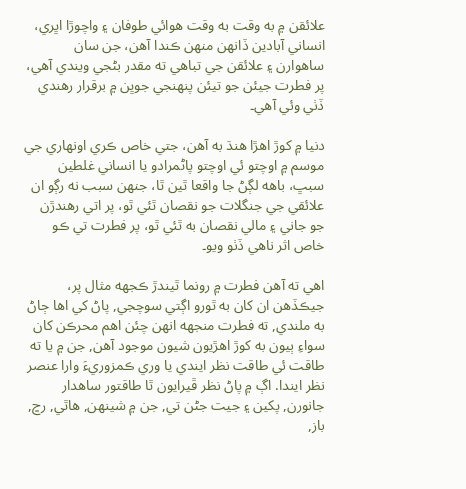علائقن ۾ به وقت به وقت هوائي طوفان ۽ واچوڙا اڀري، انساني آبادين ڏانهن منهن ڪندا آهن، جن سان ساهوارن ۽ علائقن جي تباهي ته مقدر بڻجي ويندي آهي، پر فطرت جيئن جو تيئن پنهنجي جوڀن ۾ برقرار رهندي ڏٺي وئي آهي۔

دنيا ۾ کوڙ اهڙا هنڌ به آهن، جتي خاص ڪري اونهاري جي موسم ۾ اوچتو ئي اوچتو پاڻمرادو يا انساني غلطين سبڀ، باهه لڳڻ جا واقعا ٿين ٿا، جنهن سبب نه رڳو ان علائقي جي جنگلات جو نقصان ٿئي ٿو، پر اتي رهندڙن جو جاني ۽ مالي نقصان به ٿئي ٿو، پر فطرت تي ڪو خاص اثر ناهي ڏٺو ويو۔

اهي ته آهن فطرت ۾ رونما ٿيندڙ ڪجهه مثال پر، جيڪڏهن ان کان به ٿورو اڳتي سوچجي, پاڻ کي اها ڄاڻ به ملندي, ته فطرت منجهه انهن چئن اهم محرڪن کان سواءِ ٻيون به کوڙ اهڙيون شيون موجود آهن, جن ۾ يا ته طاقت ئي طاقت نظر ايندي يا وري ڪمزوريءَ وارا عنصر نظر ايندا. اڳ ۾ پاڻ نظر ڦيرايون ٿا طاقتور ساهدار جانورن, پکين ۽ جيت جڻن تي, جن ۾ شينهن, هاٿي, رڇ, باز,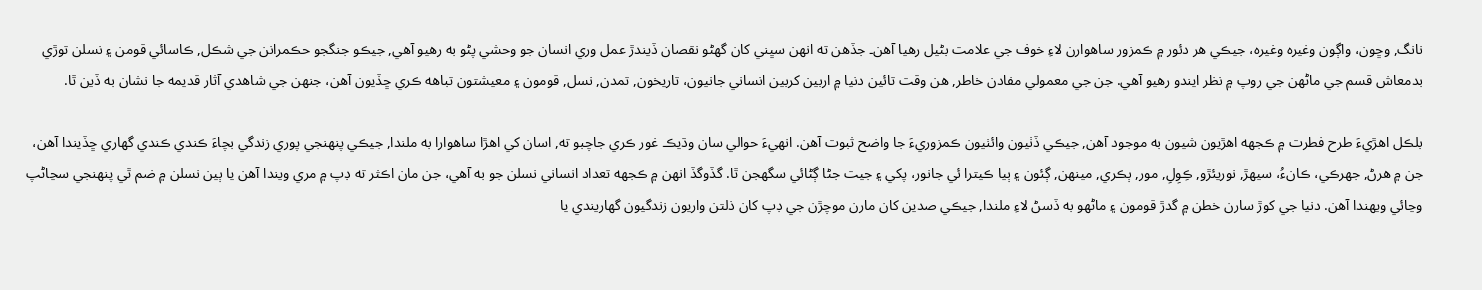نانگ, وڇون، واڳون وغيره وغيره، جيڪي هر دئور ۾ ڪمزور ساهوارن لاءِ خوف جي علامت بڻيل رهيا آهن۔ جڏهن ته انهن سڀني کان گهڻو نقصان ڏيندڙ عمل وري انسان جو وحشي پڻو به رهيو آهي, جيڪو جنگجو حڪمرانن جي شڪل, ڪاسائي قومن ۽ نسلن توڙي بدمعاش قسم جي ماڻهن جي روپ ۾ نظر ايندو رهيو آهي. جن جي معمولي مفادن خاطر, هن وقت تائين دنيا ۾ اربين کربين انساني جانيون، تاريخون, تمدن, نسل, قومون ۽ معيشتون تباهه ڪري ڇڏيون آهن، جنهن جي شاهدي آثار قديمه جا نشان به ڏين ٿا.

بلڪل اهڙيءَ طرح فطرت ۾ ڪجهه اهڙيون شيون به موجود آهن, جيڪي ڏٺيون وائٺيون ڪمزوريءَ جا واضح ثبوت آهن. انهيءَ حوالي سان وڌيڪ غور ڪري جاچبو ته, اسان کي اهڙا ساهوارا به ملندا, جيڪي پنهنجي پوري زندگي بچاءَ ڪندي ڪندي گهاري ڇڏيندا آهن، جن ۾ هرڻ, جهرڪي، ڪانءُ، سيهڙ, نوريئڙو, ڪِوِلِ, مور, ٻڪري, مينهن, ڳئون ۽ ٻيا ڪيترا ئي جانور، پکي ۽ جيت جڻا ڳڻائي سگهجن ٿا. گڏوگڏ انهن ۾ ڪجهه تعداد انساني نسلن جو به آهي، جن مان اڪثر ته ڊپ ۾ مري ويندا آهن يا ٻين نسلن ۾ ضم ٿي پنهنجي سڃاڻپ وڃائي ويهندا آهن. دنيا جي کوڙ سارن خطن ۾ گدڙ قومون ۽ ماڻهو به ڏسڻ لاءِ ملندا, جيڪي صدين کان مارن موچڙن جي ڊپ کان ذلتن واريون زندگيون گهاريندي يا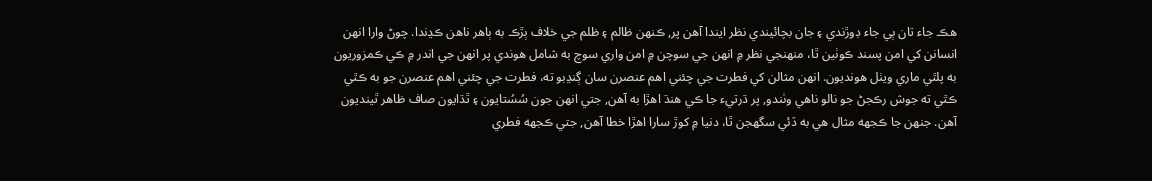هڪ جاء تان ٻي جاء ڊوڙندي ۽ جان بچائيندي نظر ايندا آهن پر, ڪنهن ظالم ۽ ظلم جي خلاف ٻڙڪ به ٻاهر ناهن ڪڍندا. چوڻ وارا انهن انسانن کي امن پسند ڪوٺين ٿا، منهنجي نظر ۾ انهن جي سوچن ۾ امن واري سوچ به شامل هوندي پر انهن جي اندر ۾ ڪي ڪمزوريون به پلٿي ماري ويٺل هونديون. انهن مثالن کي فطرت جي چئني اهم عنصرن سان ڳنڍبو ته، فطرت جي چئني اهم عنصرن جو به ڪٿي ڪٿي ته جوش رڪجڻ جو نالو ناهي وٺندو, پر ڌرتيء جا ڪي هنڌ اهڙا به آهن, جتي انهن جون سُسُتايون ۽ ٿڌايون صاف ظاهر ٿينديون آهن. جنهن جا ڪجهه مثال هي به ڏئي سگهجن ٿا، دنيا ۾ کوڙ سارا اهڙا خطا آهن, جتي ڪجهه فطري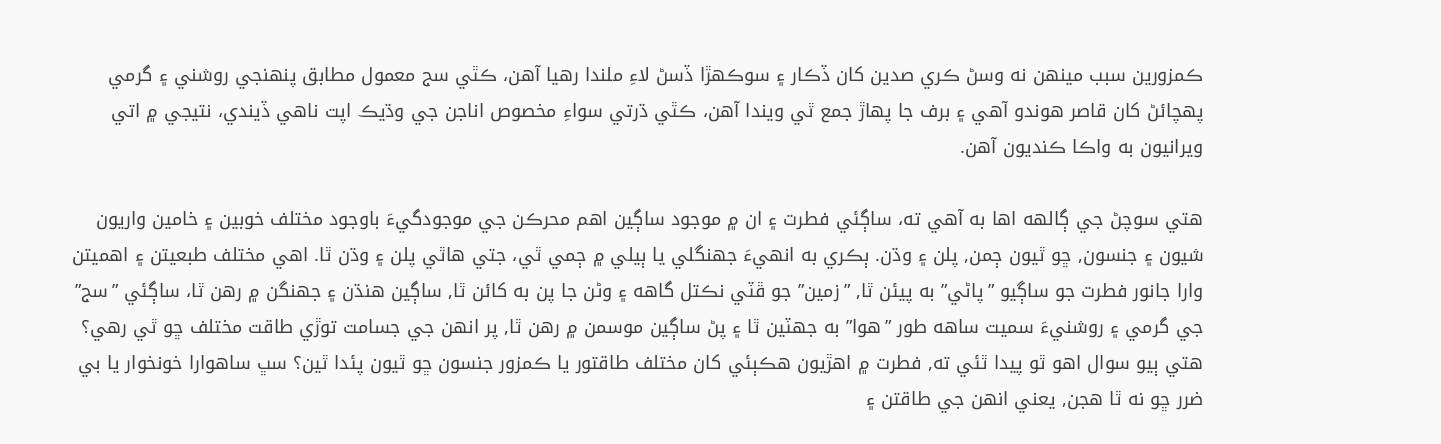ڪمزورين سبب مينهن نه وسڻ ڪري صدين کان ڏڪار ۽ سوڪهڙا ڏسڻ لاءِ ملندا رهيا آهن، ڪٿي سج معمول مطابق پنهنجي روشني ۽ گرمي پهچائڻ کان قاصر هوندو آهي ۽ برف جا پهاڙ جمع ٿي ويندا آهن، ڪٿي ڌرتي سواءِ مخصوص اناجن جي وڌيڪ اپت ناهي ڏيندي، نتيجي ۾ اتي ويرانيون به واڪا ڪنديون آهن.

هتي سوچڻ جي ڳالهه اها به آهي ته، ساڳئي فطرت ۽ ان ۾ موجود ساڳين اهم محرڪن جي موجودگيءَ باوجود مختلف خوبين ۽ خامين واريون شيون ۽ جنسون, ڇو ٿيون ڄمن, پلن ۽ وڌن. ٻڪري به انهيءَ جهنگلي يا ٻيلي ۾ ڄمي ٿي، جتي هاٿي پلن ۽ وڌن ٿا. اهي مختلف طبعيتن ۽ اهميتن وارا جانور فطرت جو ساڳيو ”پاڻي” به پيئن ٿا, ”زمين” جو ڦٽي نڪتل گاهه ۽ وڻن جا پن به کائن ٿا, ساڳين هنڌن ۽ جهنگن ۾ رهن ٿا، ساڳئي ”سج” جي گرمي ۽ روشنيءَ سميت ساهه طور ”هوا” به جهٽين ٿا ۽ پڻ ساڳين موسمن ۾ رهن ٿا, پر انهن جي جسامت توڙي طاقت مختلف ڇو ٿي رهي؟ هتي ٻيو سوال اهو ٿو پيدا ٿئي ته, فطرت ۾ اهڙيون هڪٻئي کان مختلف طاقتور يا ڪمزور جنسون ڇو ٿيون پئدا ٿين؟ سڀ ساهوارا خونخوار يا بي ضرر ڇو نه ٿا هجن, يعني انهن جي طاقتن ۽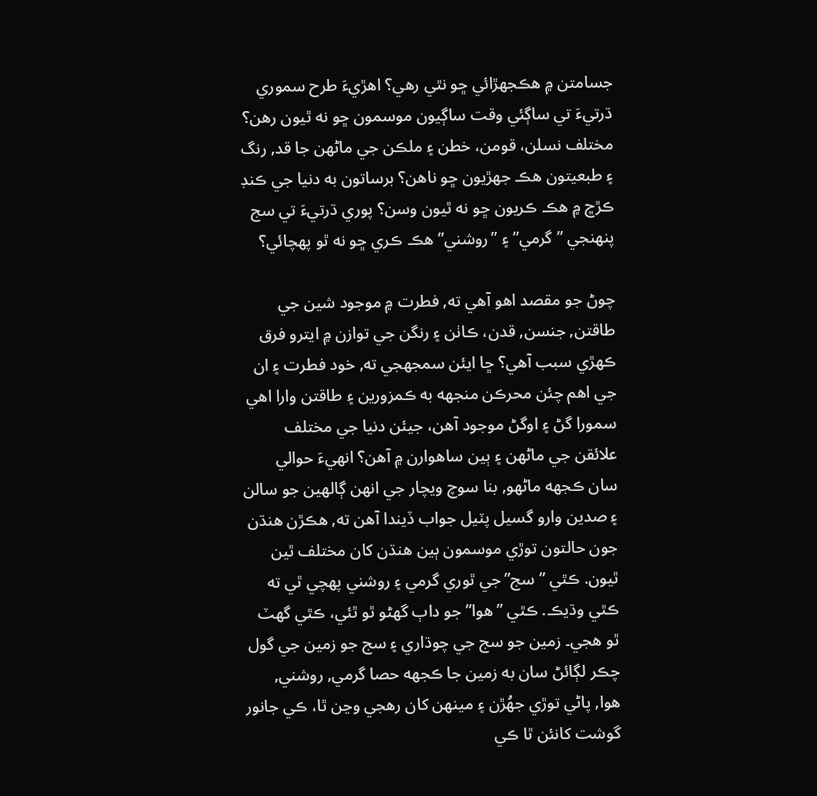جسامتن ۾ هڪجهڙائي ڇو نٿي رهي؟ اهڙيءَ طرح سموري ڌرتيءَ تي ساڳئي وقت ساڳيون موسمون ڇو نه ٿيون رهن؟ مختلف نسلن، قومن، خطن ۽ ملڪن جي ماڻهن جا قد, رنگ ۽ طبعيتون هڪ جهڙيون ڇو ناهن؟ برساتون به دنيا جي ڪنڊ ڪڙڇ ۾ هڪ ڪريون ڇو نه ٿيون وسن؟ پوري ڌرتيءَ تي سج پنهنجي ”گرمي” ۽ ”روشني” هڪ ڪري ڇو نه ٿو پهچائي؟

چوڻ جو مقصد اهو آهي ته, فطرت ۾ موجود شين جي طاقتن, جنسن, قدن، ڪاٺن ۽ رنگن جي توازن ۾ ايترو فرق ڪهڙي سبب آهي؟ ڇا ايئن سمجهجي ته, خود فطرت ۽ ان جي اهم چئن محرڪن منجهه به ڪمزورين ۽ طاقتن وارا اهي سمورا گڻ ۽ اوگڻ موجود آهن، جيئن دنيا جي مختلف علائقن جي ماڻهن ۽ ٻين ساهوارن ۾ آهن؟ انهيءَ حوالي سان ڪجهه ماڻهو, بنا سوچ ويچار جي انهن ڳالهين جو سالن ۽ صدين وارو گسيل پٽيل جواب ڏيندا آهن ته, هڪڙن هنڌن جون حالتون توڙي موسمون ٻين هنڌن کان مختلف ٿين ٿيون. ڪٿي ”سج” جي ٿوري گرمي ۽ روشني پهچي ٿي ته ڪٿي وڌيڪ. ڪٿي ”هوا” جو داٻ گهڻو ٿو ٿئي، ڪٿي گهٽ ٿو هجي۔ زمين جو سج جي چوڌاري ۽ سج جو زمين جي گول چڪر لڳائڻ سان به زمين جا ڪجهه حصا گرمي, روشني, هوا, پاڻي توڙي جھُڙن ۽ مينهن کان رهجي وڃن ٿا، ڪي جانور گوشت کانئن ٿا ڪي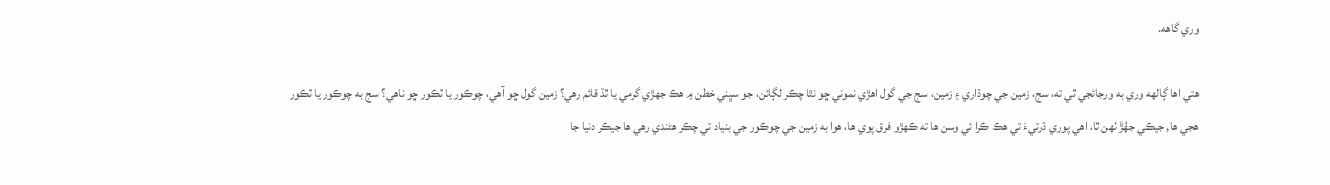وري گاهه.

هتي اها ڳالهه وري به ورجائجي ٿي ته، سج، زمين جي چوڌاري ۽ زمين، سج جي گول اهڙي نموني ڇو نٿا چڪر لڳائن، جو سڀني خطن ۾ هڪ جهڙي گرمي يا ٿڌ قائم رهي؟ زمين گول ڇو آهي، چوڪور يا ٽڪور ڇو ناهي؟ سج به چوڪور يا ٽڪور هجي ها, جيڪي جھُڙَ ٺهن ٿا، اهي پوري ڌرتيءَ تي هڪ ڪرا ئي وسن ها ته ڪهڙو فرق پوي ها، هوا به زمين جي چوڪور جي بنياد تي چڪر هڻندي رهي ها جيڪر دنيا جا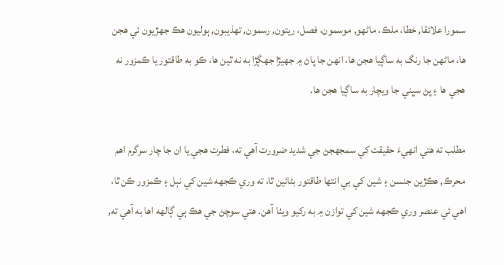سمورا علائقا, خطا، ملڪ، ماڻهو, موسمون، فصل، ريتون, رسمون, تهذيبون, ٻوليون هڪ جهڙيون ئي هجن ها، ماڻهن جا رنگ به ساڳيا هجن ها، انهن جا پاڻ ۾ جھيڙا جهڳڙا به نه ٿين ها، ڪو به طاقتور يا ڪمزور نه هجي ها ۽ پڻ سڀني جا ويچار به ساڳيا هجن ها.

مطلب ته هتي انهيءَ حقيقت کي سمجهجڻ جي شديد ضرورت آهي ته، فطرت هجي يا ان جا چار سرگرم اهم محرڪ, هڪڙين جنسن ۽ شين کي بي انتها طاقتور بڻائين ٿا، ته وري ڪجهه شين کي نٻل ۽ ڪمزور ڪن ٿا، اهي ئي عنصر وري ڪجهه شين کي توازن ۾ به رکيو ويٺا آهن. هتي سوچڻ جي هڪ ٻي ڳالهه اها به آهي ته,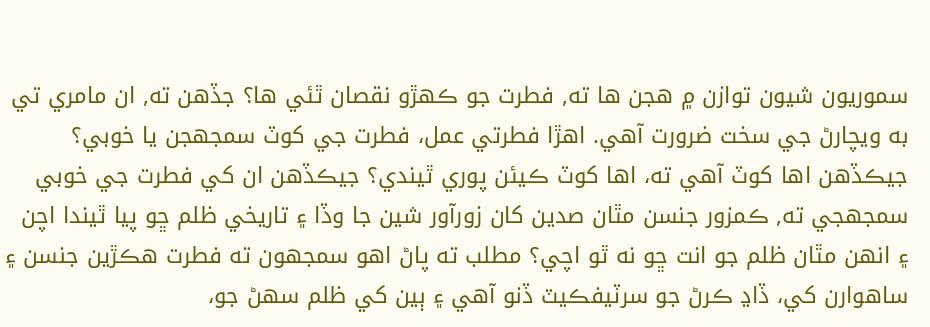سموريون شيون توازن ۾ هجن ها ته, فطرت جو ڪهڙو نقصان ٿئي ها؟ جڏهن ته, ان مامري تي به ويچارڻ جي سخت ضرورت آهي. اهڙا فطرتي عمل، فطرت جي کوٽ سمجهجن يا خوبي؟ جيڪڏهن اها کوٽ آهي ته، اها کوٽ ڪيئن پوري ٿيندي؟ جيڪڏهن ان کي فطرت جي خوبي سمجهجي ته, ڪمزور جنسن مٿان صدين کان زورآور شين جا وڏا ۽ تاريخي ظلم ڇو پيا ٿيندا اچن ۽ انهن مٿان ظلم جو انت ڇو نه ٿو اچي؟ مطلب ته پاڻ اهو سمجهون ته فطرت هڪڙين جنسن ۽ ساهوارن کي، ڏاڍ ڪرڻ جو سرٽيفڪيٽ ڏنو آهي ۽ ٻين کي ظلم سهڻ جو،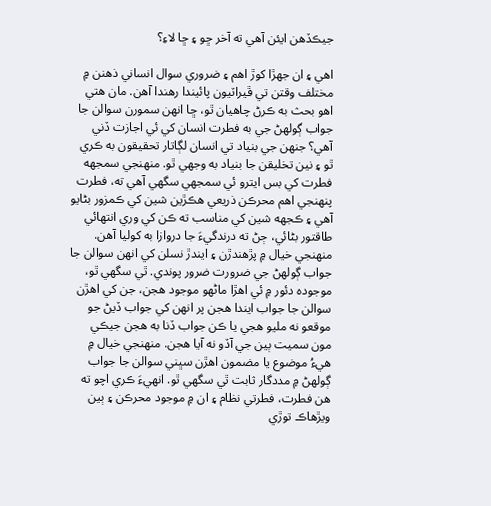جيڪڏهن ايئن آھي ته آخر ڇو ۽ ڇا لاءِ؟

اهي ۽ ان جهڙا کوڙ اهم ۽ ضروري سوال انساني ذهنن ۾ مختلف وقتن تي ڦيراٽيون پائيندا رهندا آهن. مان هتي اهو بحث به ڪرڻ چاهيان ٿو، ڇا انهن سمورن سوالن جا جواب ڳولهڻ جي به فطرت انسان کي ئي اجازت ڏني آهي؟ جنهن جي بنياد تي انسان لڳاتار تحقيقون به ڪري ٿو ۽ نين تخليقن جا بنياد به وجهي ٿو. منهنجي سمجهه فطرت کي بس ايترو ئي سمجهي سگهي آهي ته، فطرت پنهنجي اهم محرڪن ذريعي هڪڙين شين کي ڪمزور بڻايو آهي ۽ ڪجهه شين کي مناسب ته ڪن کي وري انتهائي طاقتور بڻائي، ڄڻ ته درندگيءَ جا دروازا به کوليا آهن. منهنجي خيال ۾ پڙهندڙن ۽ ايندڙ نسلن کي انهن سوالن جا جواب ڳولهڻ جي ضرورت ضرور پوندي. ٿي سگهي ٿو، موجوده دئور ۾ ئي اهڙا ماڻهو موجود هجن، جن کي اهڙن سوالن جا جواب ايندا هجن پر انهن کي جواب ڏيڻ جو موقعو نه مليو هجي يا ڪن جواب ڏنا به هجن جيڪي مون سميت ٻين جي آڏو نه آيا هجن. منهنجي خيال ۾ هيءُ موضوع يا مضمون اهڙن سڀني سوالن جا جواب ڳولهڻ ۾ مددگار ثابت ٿي سگهي ٿو. انهيءَ ڪري اچو ته هن فطرت، فطرتي نظام ۽ ان ۾ موجود محرڪن ۽ ٻين ويڙهاڪ توڙي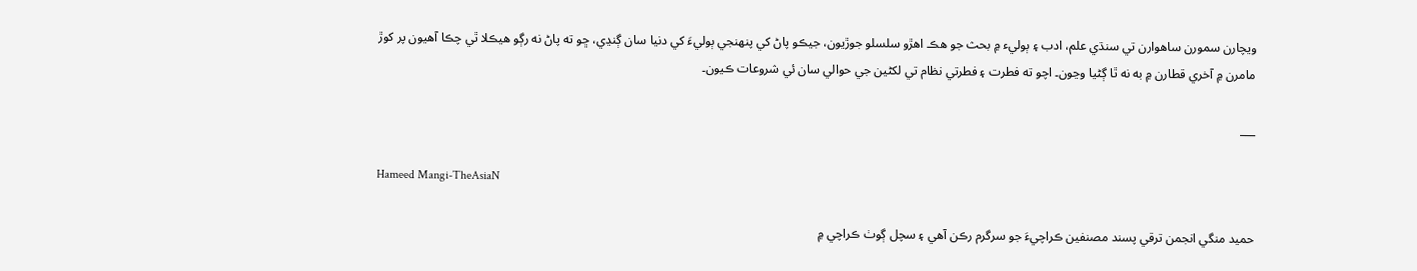ويچارن سمورن ساهوارن تي سنڌي علم، ادب ۽ ٻوليء ۾ بحث جو هڪ اهڙو سلسلو جوڙيون، جيڪو پاڻ کي پنهنجي ٻوليءَ کي دنيا سان ڳنڍي، ڇو ته پاڻ نه رڳو هيڪلا ٿي چڪا آهيون پر کوڙ مامرن ۾ آخري قطارن ۾ به نه ٿا ڳڻيا وڃون۔ اچو ته فطرت ۽ فطرتي نظام تي لکڻين جي حوالي سان ئي شروعات ڪيون۔

___

Hameed Mangi-TheAsiaN

حميد منگي انجمن ترقي پسند مصنفين ڪراچيءَ جو سرگرم رڪن آهي ۽ سچل ڳوٺ ڪراچي ۾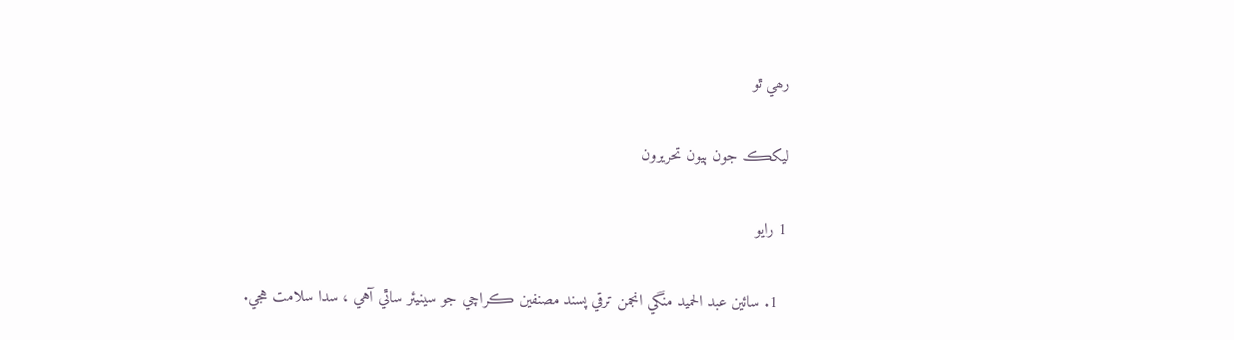رھي ٿو

ليکڪ جون ٻيون تحريرون

1 رايو

  1. سائين عبد الحميد منگي انجمن ترقي پسند مصنفين ڪراچي جو سينيئر ساٿي آهي ، سدا سلامت هجي.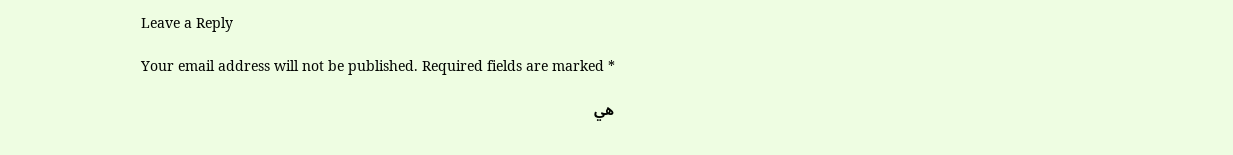Leave a Reply

Your email address will not be published. Required fields are marked *

هي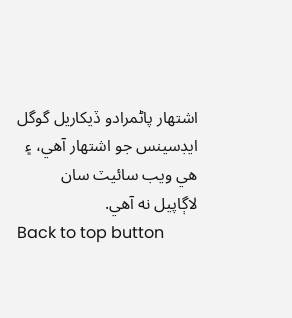اشتهار پاڻمرادو ڏيکاريل گوگل ايڊسينس جو اشتهار آهي، ۽ هي ويب سائيٽ سان لاڳاپيل نه آهي.
Back to top button